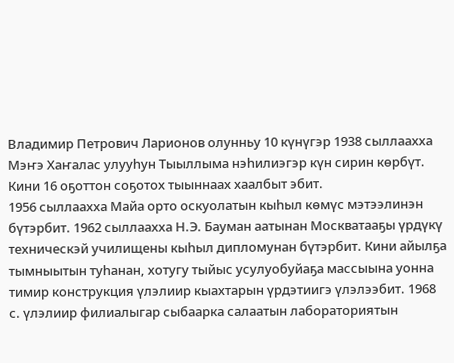Владимир Петрович Ларионов олунньу 10 күнүгэр 1938 сыллаахха Мэҥэ Хаҥалас улууһун Тыыллыма нэһилиэгэр күн сирин көрбүт. Кини 16 оҕоттон соҕотох тыыннаах хаалбыт эбит.
1956 сыллаахха Майа орто оскуолатын кыһыл көмүс мэтээлинэн бүтэрбит. 1962 сыллаахха Н.Э. Бауман аатынан Москватааҕы үрдүкү техническэй училищены кыһыл дипломунан бүтэрбит. Кини айылҕа тымныытын туһанан, хотугу тыйыс усулуобуйаҕа массыына уонна тимир конструкция үлэлиир кыахтарын үрдэтиигэ үлэлээбит. 1968 с. үлэлиир филиалыгар сыбаарка салаатын лабораториятын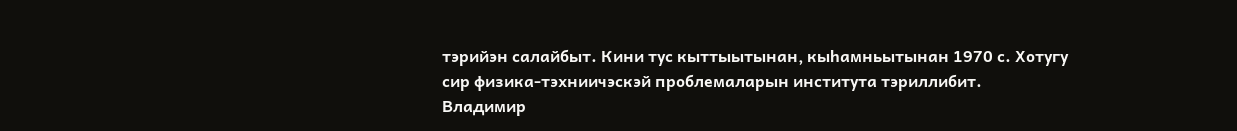тэрийэн салайбыт. Кини тус кыттыытынан, кыһамньытынан 1970 с. Хотугу сир физика-тэхниичэскэй проблемаларын института тэриллибит.
Владимир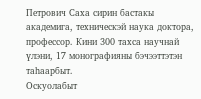Петрович Саха сирин бастакы академига, техническэй наука доктора, профессор. Кини 300 тахса научнай үлэни, 17 монографияны бэчээттэтэн таһаарбыт.
Оскуолабыт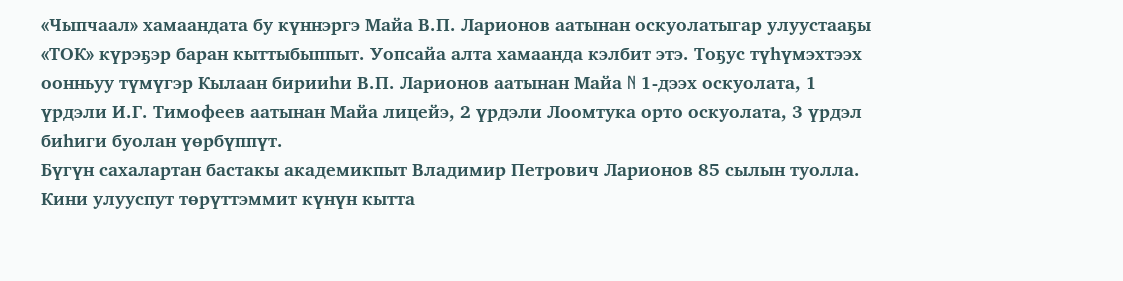«Чыпчаал» хамаандата бу күннэргэ Майа В.П. Ларионов аатынан оскуолатыгар улуустааҕы «ТОК» күрэҕэр баран кыттыбыппыт. Уопсайа алта хамаанда кэлбит этэ. Тоҕус түһүмэхтээх оонньуу түмүгэр Кылаан бирииһи В.П. Ларионов аатынан Майа N 1-дээх оскуолата, 1 үрдэли И.Г. Тимофеев аатынан Майа лицейэ, 2 үрдэли Лоомтука орто оскуолата, 3 үрдэл биһиги буолан үөрбүппүт.
Бүгүн сахалартан бастакы академикпыт Владимир Петрович Ларионов 85 сылын туолла. Кини улууспут төрүттэммит күнүн кытта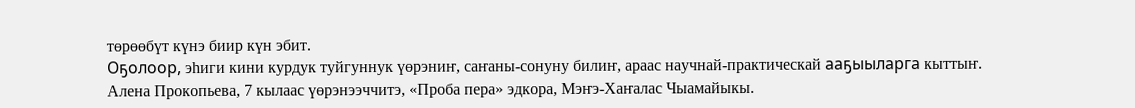төрөөбүт күнэ биир күн эбит.
Оҕолоор, эһиги кини курдук туйгуннук үөрэниҥ, саҥаны-сонуну билиҥ, араас научнай-практическай ааҕыыларга кыттыҥ.
Алена Прокопьева, 7 кылаас үөрэнээччитэ, «Проба пера» эдкора, Мэҥэ-Хаҥалас Чыамайыкы.